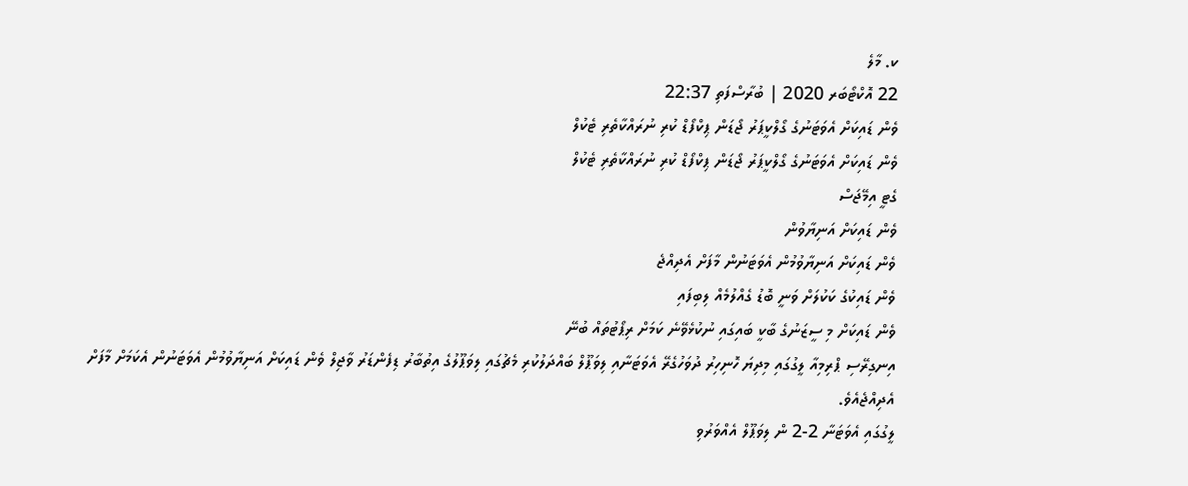ކ. މާލެ
22 އޮކްޓޯބަރ 2020 | ބުރާސްފަތި 22:37
ވެން ޑައިކަށް އެވަޓަނުގެ ގޯލްކީޕަރު ޖޯޑަން ޕިކްފޯޑް ކުރި ނުރައްކާތެރި ޓެކުލް
ވެން ޑައިކަށް އެވަޓަނުގެ ގޯލްކީޕަރު ޖޯޑަން ޕިކްފޯޑް ކުރި ނުރައްކާތެރި ޓެކުލް
ގެޓީ އިމޭޖަސް
ވެން ޑައިކަށް އަނިޔާވުން
ވެން ޑައިކަށް އަނިޔާވުމުން އެވަޓަނުން މާފަށް އެދިއްޖެ
ވެން ޑައިކުގެ ކަކުލަށް ވަނީ ބޮޑު ގެއްލުމެއް ލިބިފައި
ވެން ޑައިކަށް މި ސީޒަނުގެ ބާކީ ބައިގައި ނުކުޅެވޭނެ ކަމަށް ރިޕޯޓުތައް ބުނޭ
އިނގިރޭސި ޕްރިމިއާ ލީގުގައި މިދިޔަ ހޮނިހިރު ދުވަހުގެރޭ އެވަޓަނާއި ލިވަޕޫލް ބައްދަލުކުރި މެޗުގައި ލިވަޕޫލުގެ އިތުބާރު ޑިފެންޑަރު ވާޖިލް ވެން ޑައިކަށް އަނިޔާވުމުން އެވަޓަނުން އެކަމަށް މާފަށް އެދިއްޖެއެވެ.
ލީގުގައި އެވަޓަނާ 2-2 ން ލިވަޕޫލް އެއްވަރުވި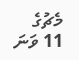މެޗުގެ 11 ވަނަ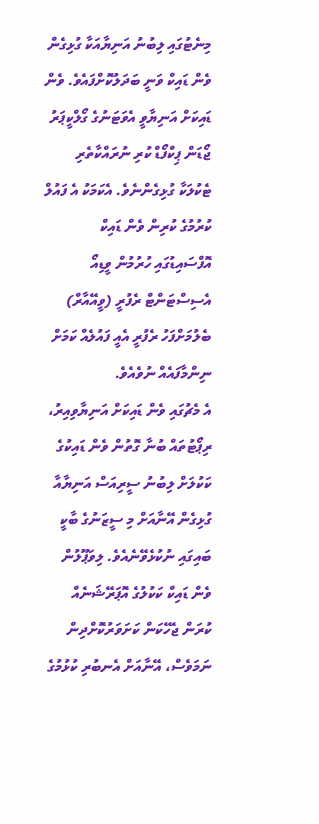މިނެޓުގައި ލިބުނު އަނިޔާއަކާ ގުޅިގެން ވެން ޑައިކް ވަނީ ބަދަލުކޮށްފައެވެ. ވެން ޑައިކަށް އަނިޔާވީ އެވަޓަނުގެ ގޯލްކީޕަރު ޖޯޑަން ޕިކްފޯޑް ކުރި ނުރައްކާތެރި ޓެކުލަކާ ގުޅިގެންނެވެ. އެކަމަކު އެ ފައުލް ކުރުމުގެ ކުރިން ވެން ޑައިކް އޮފްސައިޑުގައި ހުރުމުން ވީޑިއޯ އެސިސްޓަންޓް ރެފުރީ (ވީއޭއާރް) ބެލުމަށްފަހު ރެފުރީ އެއީ ފައުލެއް ކަމަށް ނިންމާފައެއް ނުވެއެވެ.
އެ މެޗުގައި ވެން ޑައިކަށް އަނިޔާވިއިރު، ރިޕޯޓުތައް ބުނާ ގޮތުން ވެން ޑައިކުގެ ކަކުލަށް ލިބުނު ސީރިއަސް އަނިޔާއާ ގުޅިގެން އޭނާއަށް މި ސީޒަނުގެ ބާކީ ބައިގައި ނުކުޅެވޭނެއެވެ. ލިވަޕޫލުން ވެން ޑައިކް ކަކުލުގެ އޮޕަރޭޝަނެއް ކުރަން ޖެހޭކަން ކަށަވަރުކޮށްދިން ނަމަވެސް، އޭނާއަށް އެނބުރި ކުޅުމުގެ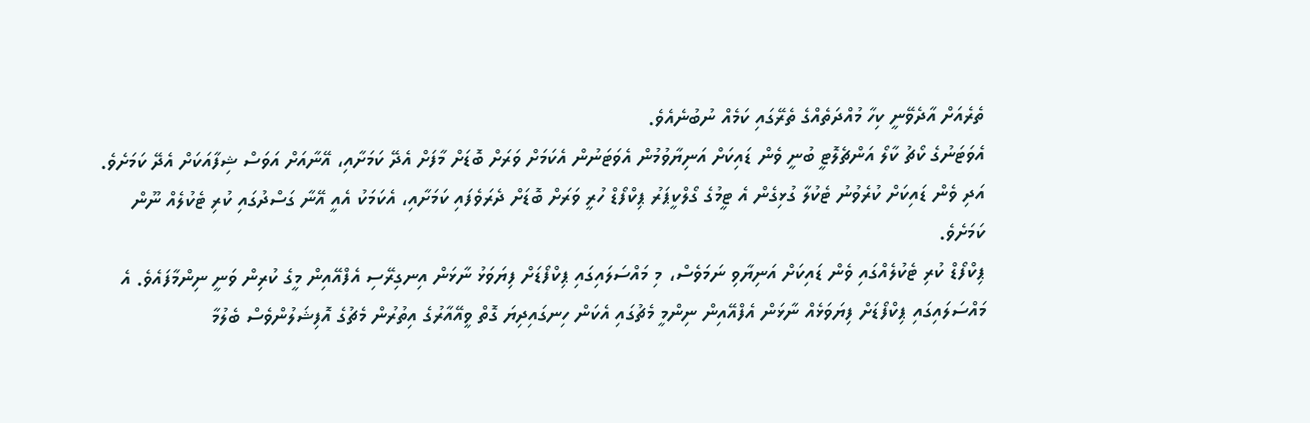ތެރެއަށް އާދެވޭނީ ކިހާ މުއްދަތެއްގެ ތެރޭގައި ކަމެއް ނުބުނެއެވެ.
އެވަޓަނުގެ ކޯޗު ކާލޯ އަންޗެލޮޓީ ބުނީ ވެން ޑައިކަށް އަނިޔާވުމުން އެވަޓަނުން އެކަމަށް ވަރަށް ބޮޑަށް މާފަށް އެދޭ ކަމަށާއި، އޭނާއަށް އަވަސް ޝިފާއަކަށް އެދޭ ކަމަށެވެ. އަދި ވެން ޑައިކަށް ކުރެވުނު ޓެކުލާ ގުޅިގެން އެ ޓީމުގެ ގޯލްކީޕަރު ޕިކްފޯޑް ހުރީ ވަރަށް ބޮޑަށް ދެރަވެފައި ކަމަށާއި، އެކަމަކު އެއީ އޭނާ ގަސްދުގައި ކުރި ޓެކުލެއް ނޫން ކަމަށެވެ.
ޕިކްފޯޑް ކުރި ޓެކުލެއްގައި ވެން ޑައިކަށް އަނިޔާވި ނަމަވެސް، މި މައްސަލައިގައި ޕިކްފޯޑަށް ފިޔަވަޅު ނާޅަން އިނގިރޭސި އެފްއޭއިން މީގެ ކުރިން ވަނީ ނިންމާފައެވެ. އެ މައްސަލައިގައި ޕިކްފޯޑަށް ފިޔަވަޅެއް ނާޅަން އެފްއޭއިން ނިންމީ މެޗުގައި އެކަން ހިނގައިދިޔަ ގޮތް ވީއޭއާރުގެ އިތުރުން މެޗުގެ އޮފިޝަލުންވެސް ބެލުމާ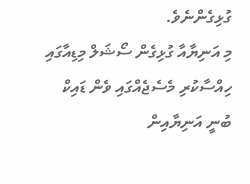ގުޅިގެންނެވެ.
މި އަނިޔާއާ ގުޅިގެން ސޯޝަލް މިޑިއާގައި ހިއްސާކުރި މެސެޖެއްގައި ވެން ޑައިކް ބުނީ އަނިޔާއިން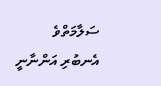ސަލާމަތްވެ އެނބުރި އަންނާނީ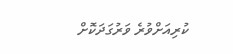ކުރިއަށްވުރެ ވަރުގަދަކޮށް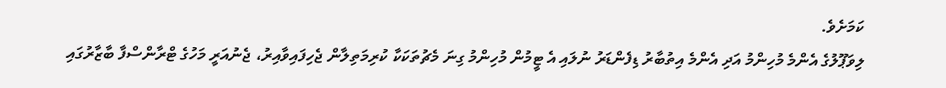ކަމަށެވެ.
ލިވަޕޫލުގެ އެންމެ މުހިންމު އަދި އެންމެ އިތުބާރު ޑިފެންޑަރު ނުލައި އެ ޓީމުން މުހިންމު ގިނަ މެޗުތަކަކާ ކުރިމަތިލާން ޖެހިފައިވާއިރު، ޖެނުއަރީ މަހުގެ ޓްރާންސްފާ ބާޒާރުގައި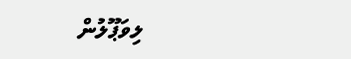ލިވަޕޫލުން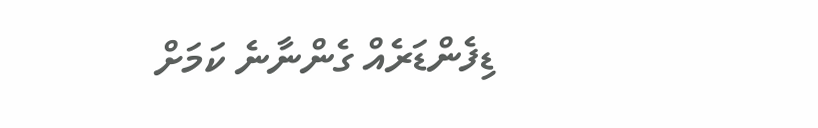ޑިފެންޑަރެއް ގެންނާނެ ކަމަށް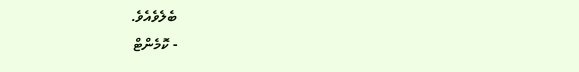ބެލެވެއެވެ.
- ކޮމެންޓް